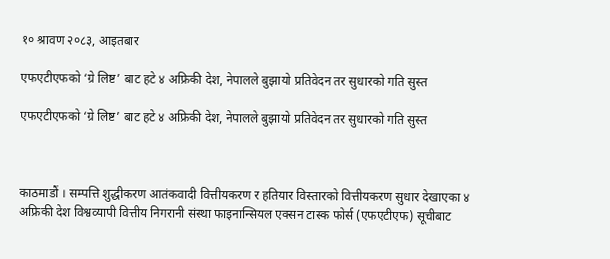१० श्रावण २०८३, आइतबार

एफएटीएफको ‘ग्रे लिष्ट’ बाट हटे ४ अफ्रिकी देश, नेपालले बुझायो प्रतिवेदन तर सुधारको गति सुस्त

एफएटीएफको ‘ग्रे लिष्ट’ बाट हटे ४ अफ्रिकी देश, नेपालले बुझायो प्रतिवेदन तर सुधारको गति सुस्त



काठमाडौं । सम्पत्ति शुद्धीकरण आतंकवादी वित्तीयकरण र हतियार विस्तारको वित्तीयकरण सुधार देखाएका ४ अफ्रिकी देश विश्वव्यापी वित्तीय निगरानी संस्था फाइनान्सियल एक्सन टास्क फोर्स (एफएटीएफ) सूचीबाट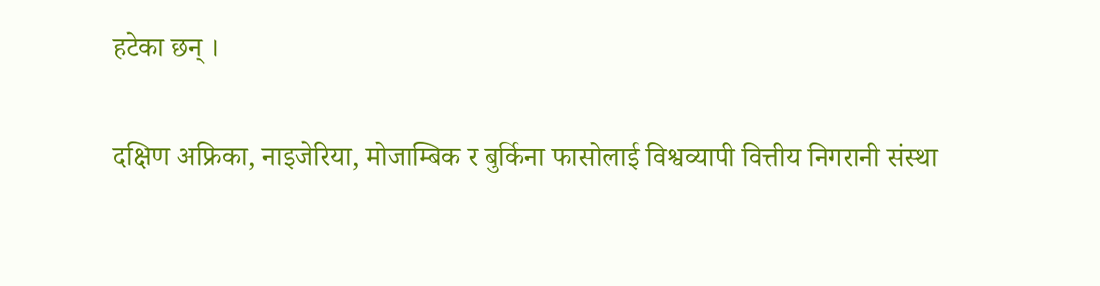हटेका छन् ।

दक्षिण अफ्रिका, नाइजेरिया, मोजाम्बिक र बुर्किना फासोलाई विश्वव्यापी वित्तीय निगरानी संस्था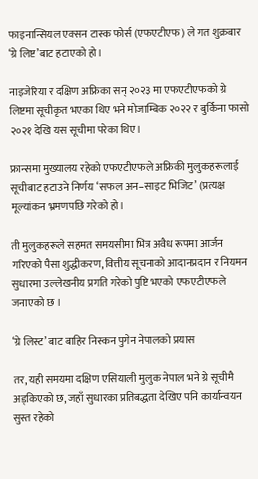फाइनान्सियल एक्सन टास्क फोर्स (एफएटीएफ) ले गत शुक्रबार ‘ग्रे लिष्ट’बाट हटाएको हो।

नाइजेरिया र दक्षिण अफ्रिका सन् २०२३ मा एफएटीएफको ग्रे लिष्टमा सूचीकृत भएका थिए भने मोजाम्बिक २०२२ र बुर्किना फासो २०२१ देखि यस सूचीमा परेका थिए।

फ्रान्समा मुख्यालय रहेको एफएटीएफले अफ्रिकी मुलुकहरूलाई सूचीबाट हटाउने निर्णय ‘सफल अन–साइट भिजिट’ (प्रत्यक्ष मूल्यांकन भ्रमणपछि गरेको हो।

ती मुलुकहरूले सहमत समयसीमा भित्र अवैध रूपमा आर्जन गरिएको पैसा शुद्धीकरण, वित्तीय सूचनाको आदानप्रदान र नियमन सुधारमा उल्लेखनीय प्रगति गरेको पुष्टि भएको एफएटीएफले जनाएको छ ।

‘ग्रे लिस्ट’ बाट बाहिर निस्कन पुगेन नेपालको प्रयास

तर, यही समयमा दक्षिण एसियाली मुलुक नेपाल भने ग्रे सूचीमै अड्किएको छ, जहाँ सुधारका प्रतिबद्धता देखिए पनि कार्यान्वयन सुस्त रहेको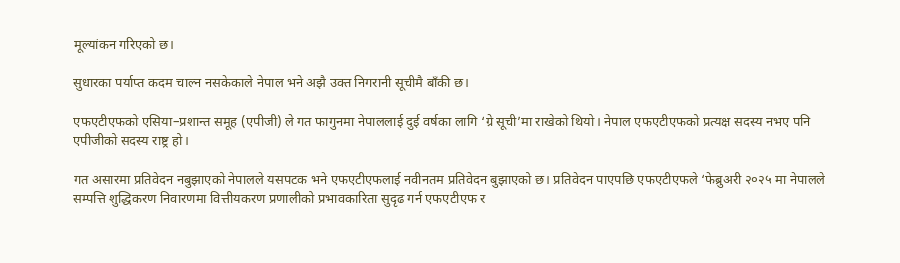मूल्यांकन गरिएको छ।

सुधारका पर्याप्त कदम चाल्न नसकेकाले नेपाल भने अझै उक्त निगरानी सूचीमै बाँकी छ।

एफएटीएफको एसिया–प्रशान्त समूह (एपीजी) ले गत फागुनमा नेपाललाई दुई वर्षका लागि ‘ग्रे सूची’मा राखेको थियो। नेपाल एफएटीएफको प्रत्यक्ष सदस्य नभए पनि एपीजीको सदस्य राष्ट्र हो।

गत असारमा प्रतिवेदन नबुझाएको नेपालले यसपटक भने एफएटीएफलाई नवीनतम प्रतिवेदन बुझाएको छ। प्रतिवेदन पाएपछि एफएटीएफले ‘फेब्रुअरी २०२५ मा नेपालले सम्पत्ति शुद्धिकरण निवारणमा वित्तीयकरण प्रणालीको प्रभावकारिता सुदृढ गर्न एफएटीएफ र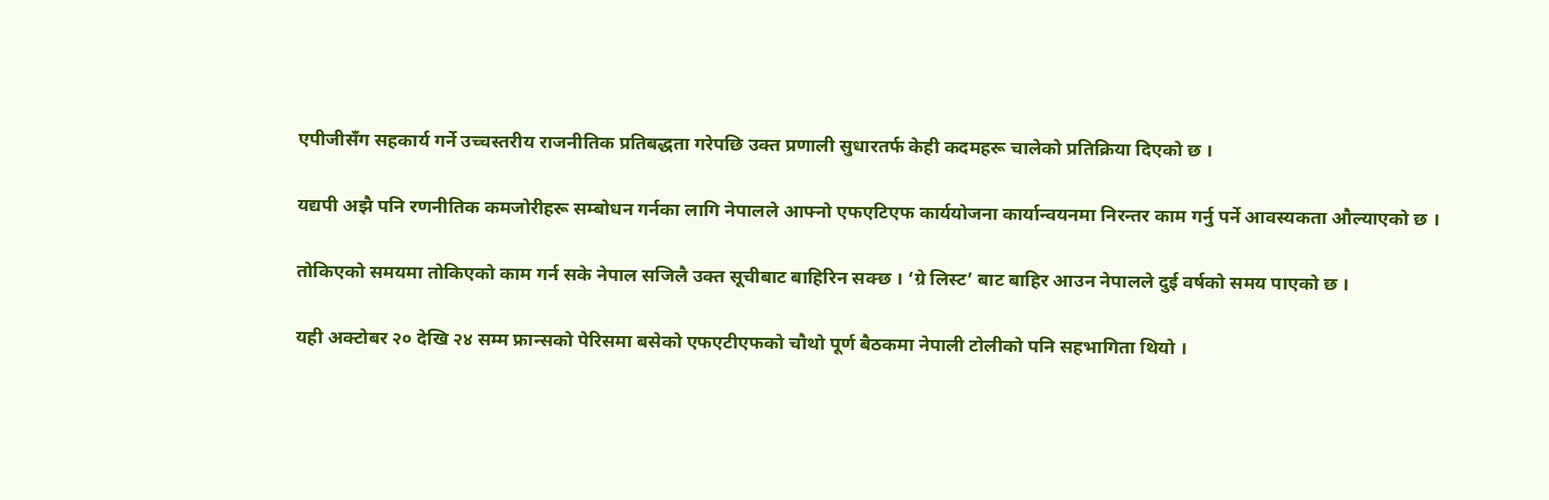एपीजीसँग सहकार्य गर्ने उच्चस्तरीय राजनीतिक प्रतिबद्धता गरेपछि उक्त प्रणाली सुधारतर्फ केही कदमहरू चालेको प्रतिक्रिया दिएको छ ।

यद्यपी अझै पनि रणनीतिक कमजोरीहरू सम्बोधन गर्नका लागि नेपालले आफ्नो एफएटिएफ कार्ययोजना कार्यान्वयनमा निरन्तर काम गर्नु पर्ने आवस्यकता औल्याएको छ ।

तोकिएको समयमा तोकिएको काम गर्न सके नेपाल सजिलै उक्त सूचीबाट बाहिरिन सक्छ । ‘ग्रे लिस्ट’ बाट बाहिर आउन नेपालले दुई वर्षको समय पाएको छ ।

यही अक्टोबर २० देखि २४ सम्म फ्रान्सको पेरिसमा बसेको एफएटीएफको चौथो पूर्ण बैठकमा नेपाली टोलीको पनि सहभागिता थियो ।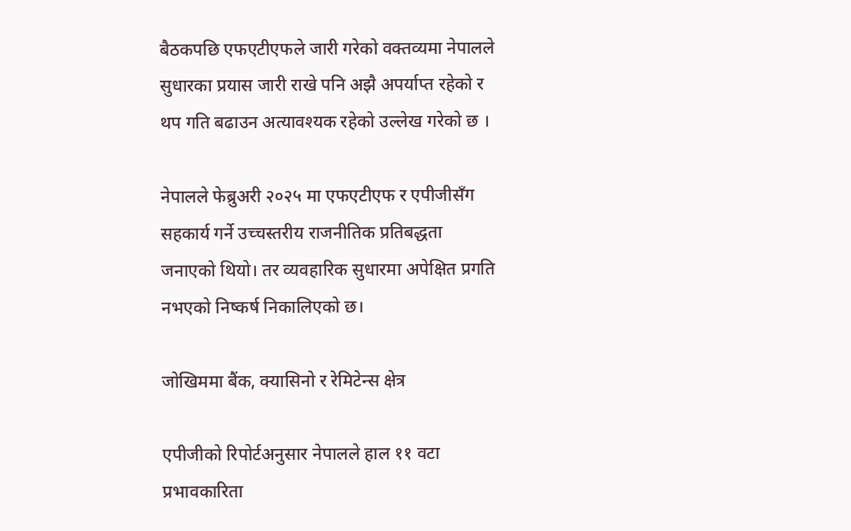बैठकपछि एफएटीएफले जारी गरेको वक्तव्यमा नेपालले सुधारका प्रयास जारी राखे पनि अझै अपर्याप्त रहेको र थप गति बढाउन अत्यावश्यक रहेको उल्लेख गरेको छ ।

नेपालले फेब्रुअरी २०२५ मा एफएटीएफ र एपीजीसँग सहकार्य गर्ने उच्चस्तरीय राजनीतिक प्रतिबद्धता जनाएको थियो। तर व्यवहारिक सुधारमा अपेक्षित प्रगति नभएको निष्कर्ष निकालिएको छ।

जोखिममा बैंक, क्यासिनो र रेमिटेन्स क्षेत्र

एपीजीको रिपोर्टअनुसार नेपालले हाल ११ वटा प्रभावकारिता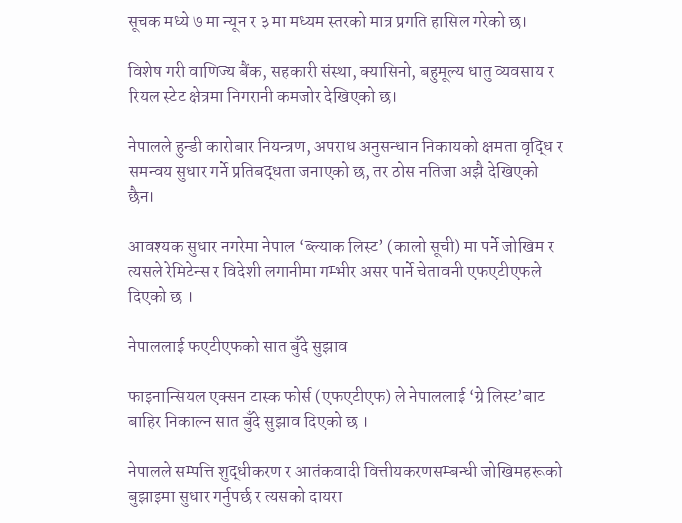सूचक मध्ये ७ मा न्यून र ३ मा मध्यम स्तरको मात्र प्रगति हासिल गरेको छ।

विशेष गरी वाणिज्य बैंक, सहकारी संस्था, क्यासिनो, बहुमूल्य धातु व्यवसाय र रियल स्टेट क्षेत्रमा निगरानी कमजोर देखिएको छ।

नेपालले हुन्डी कारोबार नियन्त्रण, अपराध अनुसन्धान निकायको क्षमता वृद्धि र समन्वय सुधार गर्ने प्रतिबद्धता जनाएको छ, तर ठोस नतिजा अझै देखिएको छैन।

आवश्यक सुधार नगरेमा नेपाल ‘ब्ल्याक लिस्ट’ (कालो सूची) मा पर्ने जोखिम र त्यसले रेमिटेन्स र विदेशी लगानीमा गम्भीर असर पार्ने चेतावनी एफएटीएफले दिएको छ ।

नेपाललाई फएटीएफको सात बुँदे सुझाव

फाइनान्सियल एक्सन टास्क फोर्स (एफएटीएफ) ले नेपाललाई ‘ग्रे लिस्ट’बाट बाहिर निकाल्न सात बुँदे सुझाव दिएको छ ।

नेपालले सम्पत्ति शुद्धीकरण र आतंकवादी वित्तीयकरणसम्बन्धी जोखिमहरूको बुझाइमा सुधार गर्नुपर्छ र त्यसको दायरा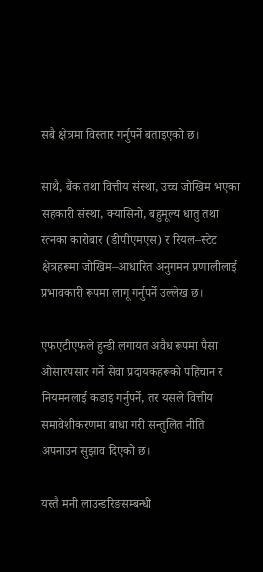सबै क्षेत्रमा विस्तार गर्नुपर्ने बताइएको छ।

साथै, बैंक तथा वित्तीय संस्था, उच्च जोखिम भएका सहकारी संस्था, क्यासिनो, बहुमूल्य धातु तथा रत्नका कारोबार (डीपीएमएस) र रियल–स्टेट क्षेत्रहरूमा जोखिम–आधारित अनुगमन प्रणालीलाई प्रभावकारी रूपमा लागू गर्नुपर्ने उल्लेख छ।

एफएटीएफले हुन्डी लगायत अवैध रूपमा पैसा ओसारपसार गर्ने सेवा प्रदायकहरूको पहिचान र नियमनलाई कडाइ गर्नुपर्ने, तर यसले वित्तीय समावेशीकरणमा बाधा गरी सन्तुलित नीति अपनाउन सुझाव दिएको छ।

यस्तै मनी लाउन्डरिङसम्बन्धी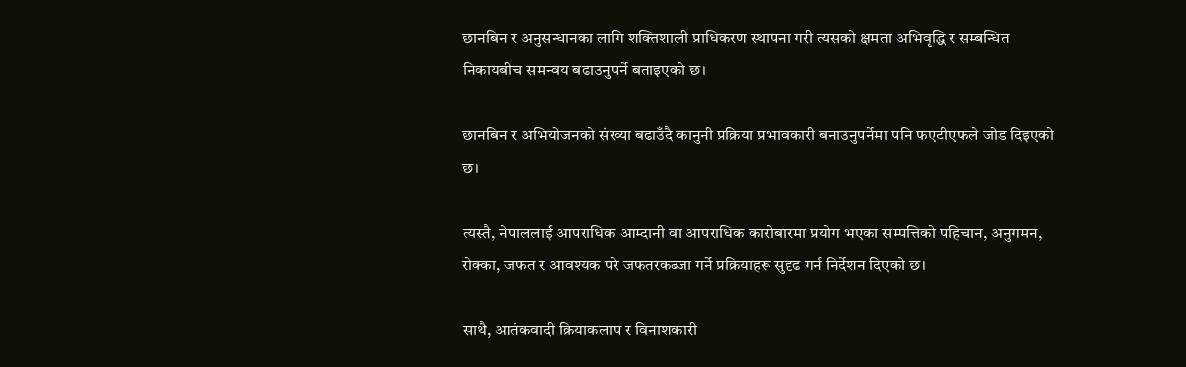छानबिन र अनुसन्धानका लागि शक्तिशाली प्राधिकरण स्थापना गरी त्यसको क्षमता अभिवृद्धि र सम्बन्धित निकायबीच समन्वय बढाउनुपर्ने बताइएको छ।

छानबिन र अभियोजनको संख्या बढाउँदै कानुनी प्रक्रिया प्रभावकारी बनाउनुपर्नेमा पनि फएटीएफले जोड दिइएको छ।

त्यस्तै, नेपाललाई आपराधिक आम्दानी वा आपराधिक कारोबारमा प्रयोग भएका सम्पत्तिको पहिचान, अनुगमन, रोक्का, जफत र आवश्यक परे जफतरकब्जा गर्ने प्रक्रियाहरू सुदृढ गर्न निर्देशन दिएको छ।

साथै, आतंकवादी क्रियाकलाप र विनाशकारी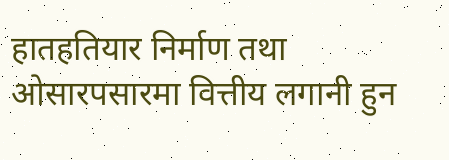हातहतियार निर्माण तथा ओसारपसारमा वित्तीय लगानी हुन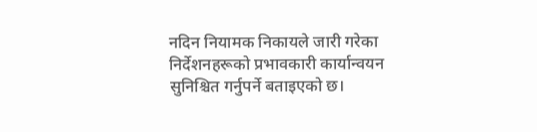नदिन नियामक निकायले जारी गरेका निर्देशनहरूको प्रभावकारी कार्यान्वयन सुनिश्चित गर्नुपर्ने बताइएको छ।